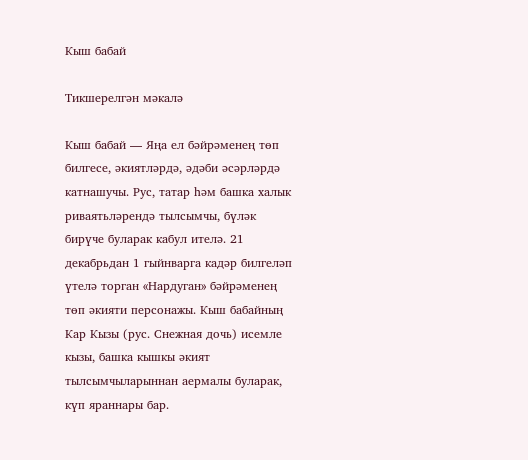Кыш бабай

Тикшерелгән мәкалә

Кыш бабай — Яңа ел бәйрәменең төп билгесе, әкиятләрдә, әдәби әсәрләрдә катнашучы. Рус, татар һәм башка халык риваятьләрендә тылсымчы, бүләк бирүче буларак кабул ителә. 21 декабрьдан 1 гыйнварга кадәр билгеләп үтелә торган «Нардуган» бәйрәменең төп әкияти персонажы. Кыш бабайның Кар Кызы (рус. Снежная дочь) исемле кызы, башка кышкы әкият тылсымчыларыннан аермалы буларак, күп яраннары бар.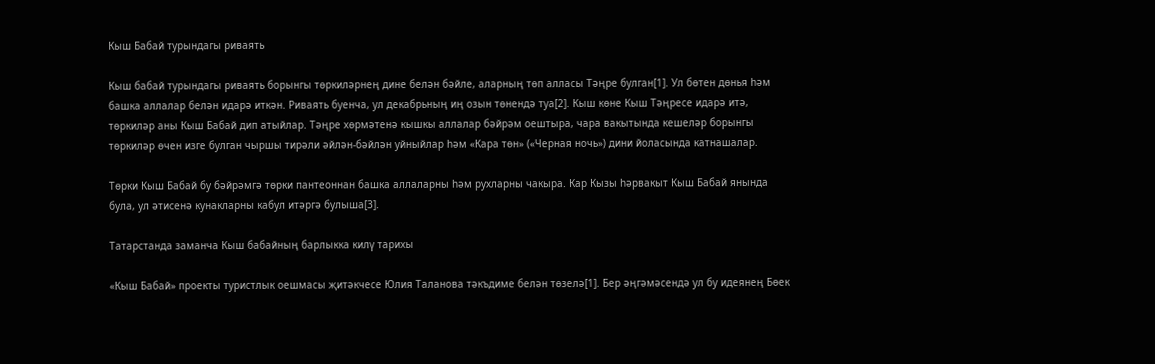Кыш Бабай турындагы риваять

Кыш бабай турындагы риваять борынгы төркиләрнең дине белән бәйле, аларның төп алласы Тәңре булган[1]. Ул бөтен дөнья һәм башка аллалар белән идарә иткән. Риваять буенча, ул декабрьның иң озын төнендә туа[2]. Кыш көне Кыш Тәңресе идарә итә, төркиләр аны Кыш Бабай дип атыйлар. Тәңре хөрмәтенә кышкы аллалар бәйрәм оештыра, чара вакытында кешеләр борынгы төркиләр өчен изге булган чыршы тирәли әйлән-бәйлән уйныйлар һәм «Кара төн» («Черная ночь») дини йоласында катнашалар.

Төрки Кыш Бабай бу бәйрәмгә төрки пантеоннан башка аллаларны һәм рухларны чакыра. Кар Кызы һәрвакыт Кыш Бабай янында була, ул әтисенә кунакларны кабул итәргә булыша[3].

Татарстанда заманча Кыш бабайның барлыкка килү тарихы

«Кыш Бабай» проекты туристлык оешмасы җитәкчесе Юлия Таланова тәкъдиме белән төзелә[1]. Бер әңгәмәсендә ул бу идеянең Бөек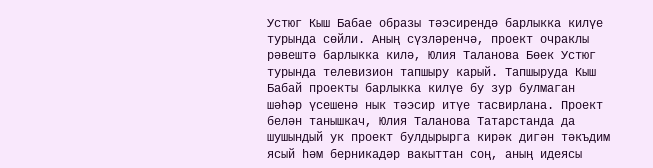Устюг Кыш Бабае образы тәэсирендә барлыкка килүе турында сөйли. Аның сүзләренчә, проект очраклы рәвештә барлыкка килә, Юлия Таланова Бөек Устюг турында телевизион тапшыру карый. Тапшыруда Кыш Бабай проекты барлыкка килүе бу зур булмаган шәһәр үсешенә нык тәэсир итүе тасвирлана. Проект белән танышкач, Юлия Таланова Татарстанда да шушындый ук проект булдырырга кирәк дигән тәкъдим ясый һәм берникадәр вакыттан соң, аның идеясы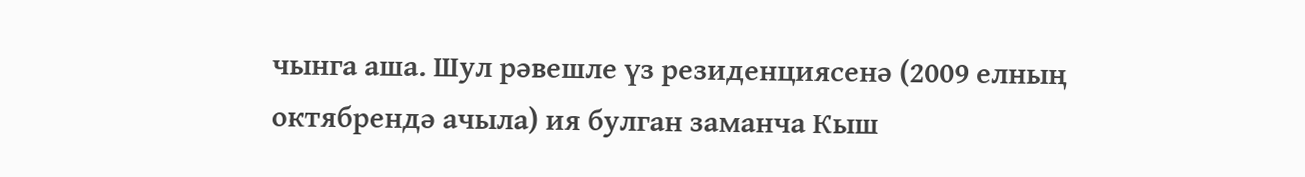чынга аша. Шул рәвешле үз резиденциясенә (2009 елның октябрендә ачыла) ия булган заманча Кыш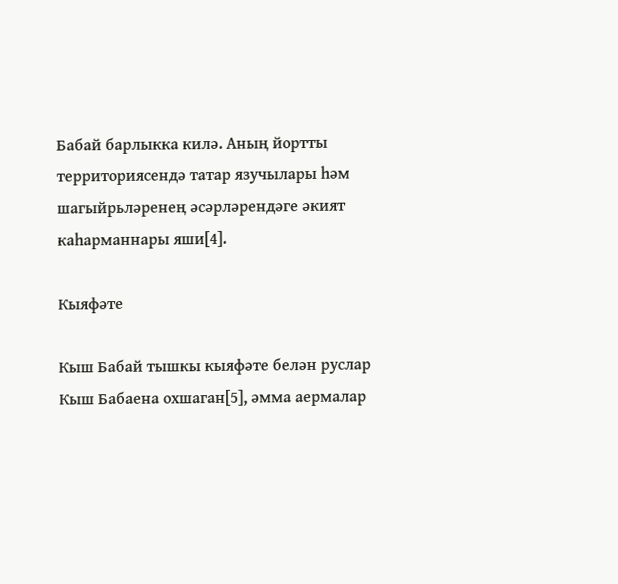Бабай барлыкка килә. Аның йортты территориясендә татар язучылары һәм шагыйрьләренең әсәрләрендәге әкият каһарманнары яши[4].

Кыяфәте

Кыш Бабай тышкы кыяфәте белән руслар Кыш Бабаена охшаган[5], әмма аермалар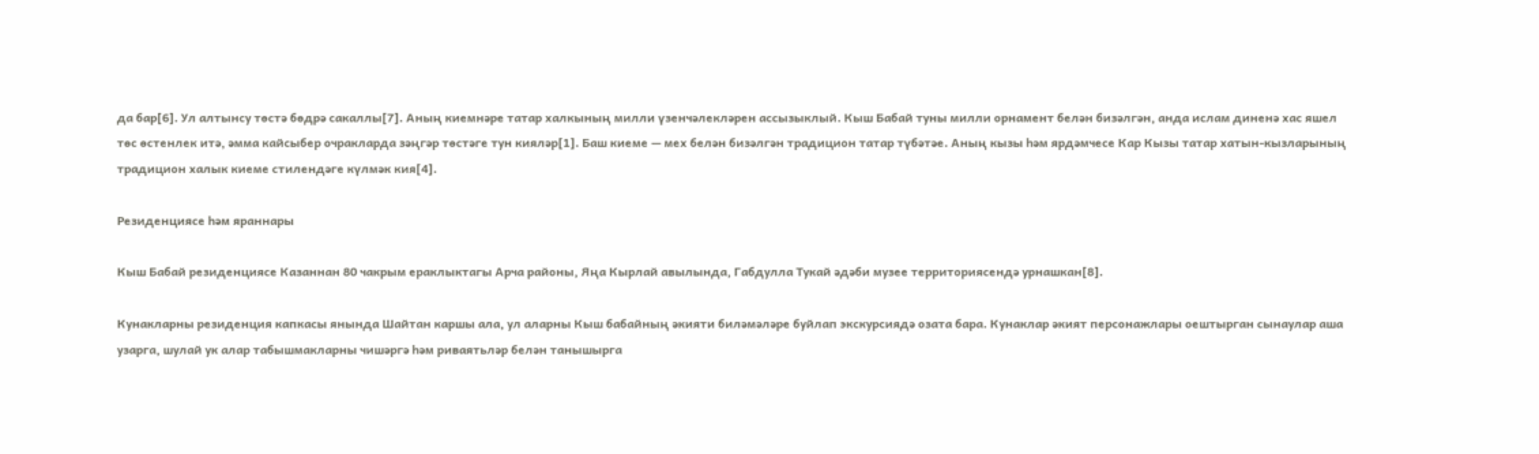да бар[6]. Ул алтынсу төстә бөдрә сакаллы[7]. Аның киемнәре татар халкының милли үзенчәлекләрен ассызыклый. Кыш Бабай туны милли орнамент белән бизәлгән, анда ислам диненә хас яшел төс өстенлек итә, әмма кайсыбер очракларда зәңгәр төстәге тун кияләр[1]. Баш киеме — мех белән бизәлгән традицион татар түбәтәе. Аның кызы һәм ярдәмчесе Кар Кызы татар хатын-кызларының традицион халык киеме стилендәге күлмәк кия[4].

Резиденциясе һәм яраннары

Кыш Бабай резиденциясе Казаннан 80 чакрым ераклыктагы Арча районы, Яңа Кырлай авылында, Габдулла Тукай әдәби музее территориясендә урнашкан[8].

Кунакларны резиденция капкасы янында Шайтан каршы ала, ул аларны Кыш бабайның әкияти биләмәләре буйлап экскурсиядә озата бара. Кунаклар әкият персонажлары оештырган сынаулар аша узарга, шулай ук алар табышмакларны чишәргә һәм риваятьләр белән танышырга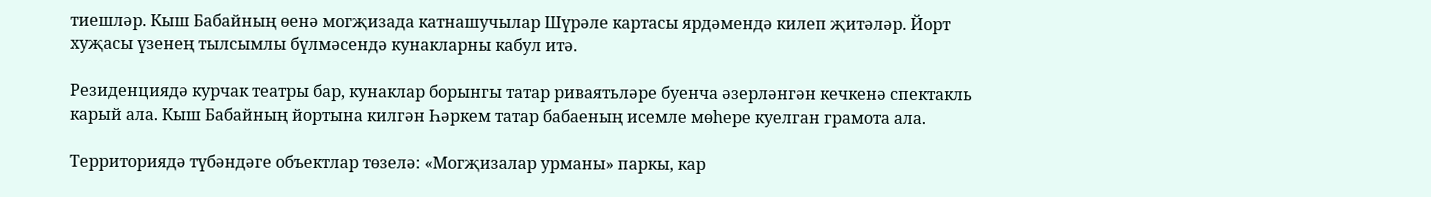тиешләр. Кыш Бабайның өенә могҗизада катнашучылар Шүрәле картасы ярдәмендә килеп җитәләр. Йорт хуҗасы үзенең тылсымлы бүлмәсендә кунакларны кабул итә.

Резиденциядә курчак театры бар, кунаклар борынгы татар риваятьләре буенча әзерләнгән кечкенә спектакль карый ала. Кыш Бабайның йортына килгән Һәркем татар бабаеның исемле мөһере куелган грамота ала.

Территориядә түбәндәге объектлар төзелә: «Могҗизалар урманы» паркы, кар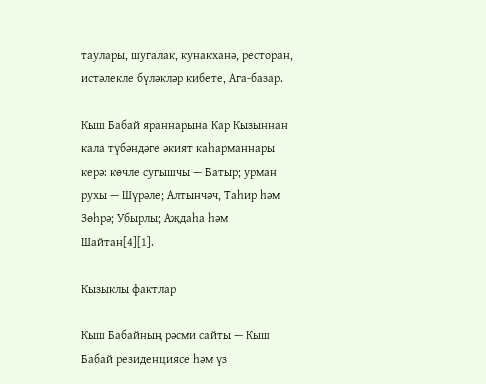таулары, шугалак, кунакханә, ресторан, истәлекле бүләкләр кибете, Ага-базар.

Кыш Бабай яраннарына Кар Кызыннан кала түбәндәге әкият каһарманнары керә: көчле сугышчы — Батыр; урман рухы — Шүрәле; Алтынчәч, Таһир һәм Зөһрә; Убырлы; Аҗдаһа һәм Шайтан[4][1].

Кызыклы фактлар

Кыш Бабайның рәсми сайты — Кыш Бабай резиденциясе һәм үз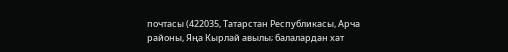почтасы (422035, Татарстан Республикасы, Арча районы, Яңа Кырлай авылы; балалардан хат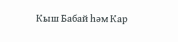Кыш Бабай һәм Кар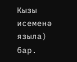Кызы исеменә языла) бар.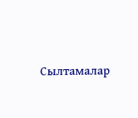Сылтамалар